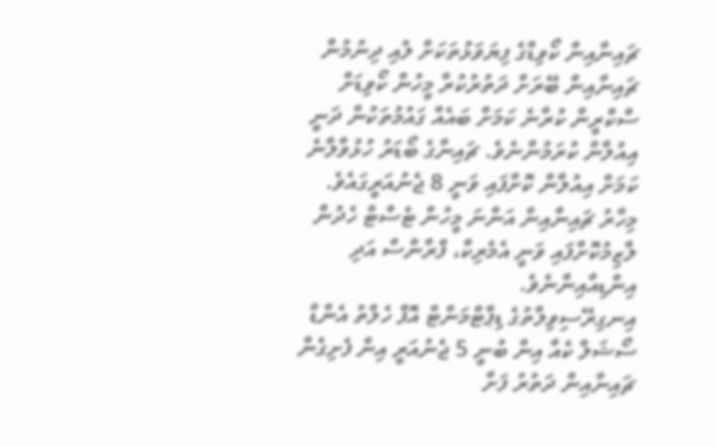ޗައިނާއިން ކޯވިޑްގެ ފިޔަވަޅުތަކަށް ލުއި ދިނުމުން ޗައިނާއިން ބޭރަށް ދަތުރުކުރާ މީހުން ކޯވިޑަށް ސްކްރީން ކުރާނެ ކަމަށް ބައެއް ގައުމުތަކުން ދަނީ އިއުލާން ކުރަމުންނެވެ. ޗައިނާގެ ބޯޑަރު ހުޅުވާލާނެ ކަމަށް އިއުލާން ކޮށްފައި ވަނީ 8 ޖެނުއަރީގައެވެ.
މިހާރު ޗައިނާއިން އަންނަ މީހުން ޓެސްޓް ހެދުން ލާޒިމުކޮށްފައި ވަނީ އެމެރިކާ، ފްރާންސް އަދި އިންޑިއާއިންނެވެ.
އިނގިރޭސިވިލާތުގެ ޑިޕާޓްމަންޓް އޮފް ހެލްތު އެންޑް ސޯޝަލް ކެއާ އިން ބުނީ 5 ޖެނުއަރީ އިން ފެށިގެން ޗައިނާއިން ދަތުރު ފަށާ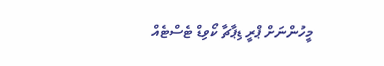މީހުންނަށް ޕްރީ ޑިޕާޗާ ކޯވިޑް ޓެސްޓެއް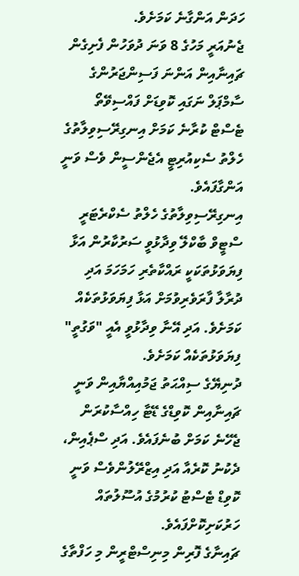ހަދަން އަންގާނެ ކަމަށެވެ.
ޖެނުއަރީ މަހުގެ 8 ވަނަ ދުވަހުން ފެށިގެން ޗައިނާއިން އަންނަ ފަސިންޖަރުންގެ ސާމްޕަލް ނަގައި ކޮވިޑަށް ފައްސިވޭތޯ ޓެސްޓް ކުރާނެ ކަމަށް އިނގިރޭސިވިލާތުގެ ހެލްތު ސެކިއުރިޓީ އެޖެންސީން ވެސް ވަނީ އަންގާފައެވެ.
އިނގިރޭސިވިލާތުގެ ހެލްތު ސެކްރެޓަރީ ސްޓީވް ބާކްލޭ ވިދާޅުވީ ސަރުކާރުން އަޅާ ފިޔަވަޅުތަކަކީ ރައްކާތެރި ހަމަހަމަ އަދި ދުރާލާ ފާރަވެރިވުމަށް އަޅާ ފިޔަވަޅުތަކެއް ކަމަށެވެ. އަދި އޭނާ ވިދާޅުވީ އެއީ "ވަގުތީ" ފިޔަވަޅުތަކެއް ކަމަށެވެ.
ދުނިޔޭގެ ސިއްޙަތު ޖަމުއިއްޔާއިން ވަނީ ޗައިނާއިން ކޮވިޑްގެ ޑޭޓާ ހިއްސާކުރަން ޖެހޭނެ ކަމަށް ބުނެފައެވެ. އަދި ސްޕެއިން، ދެކުނު ކޮރެއާ އަދި އިޒްރޭލުންވެސް ވަނީ ކޮވިޑް ޓެސްޓު ކުރުމުގެ އުސޫލުތައް ހަރުކަށިކޮށްފައެވެ.
ޗައިނާގެ ފޮރިން މިނިސްޓްރީން މި ހަފްތާގެ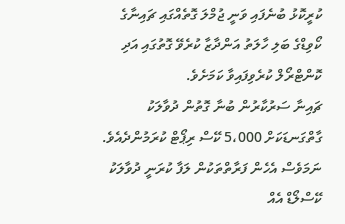ކުރީކޮޅު ބުނެފައި ވަނީ ޖުމްލަ ގޮތެއްގައި ޗައިނާގެ ކޯވިޑްގެ ބަލި ހާލަތު އަންދާޒާ ކުރެވޭ ގޮތުގައި އަދި ކޮންޓްރޯލް ކުރެވިފައިވާ ކަމަށެވެ.
ޗައިނާ ސަރުކާރުން ބުނާ ގޮތުން ދުވާލަކު ގާތްގަނޑަކަށް 5،000 ކޭސް ރިޕޯޓް ކުރަމުންދެއެވެ. ނަމަވެސް އެހެން ފަރާތްތަކުން ލަފާ ކުރަނީ ދުވާލަކު ކޭސްލޯޑް އެއް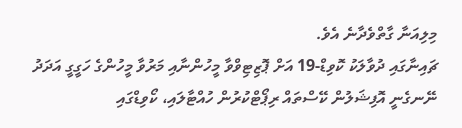މިލިއަނާ ގާތްވެދާނެ އެވެ.
ޗައިނާގައި ދުވާލަކު ކޮވިޑް-19 އަށް ޕޮޒިޓިވްވާ މީހުންނާއި މަރުވާ މީހުންގެ ހަގީގީ އަދަދު ނޭނގެނީ އޮފިޝަލުން ކޭސްތައް ރިޕޯޓްކުރުން ހުއްޓާލައި، ކޯވިޑްގައި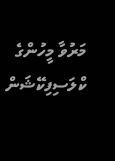މަރުވާ މީހުންގެ ކްލަސިފިކޭޝަން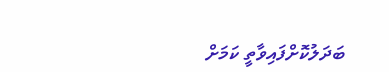ބަދަލުކޮށްފައިވާތީ ކަމަށް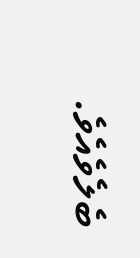ބެލެވެއެވެ.